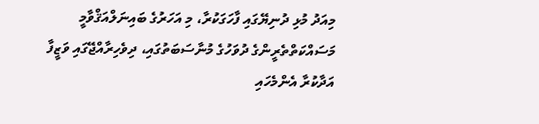މިއަދު މުޅި ދުނިޔޭގައި ފާހަގަކުރާ، މި އަހަރުގެ ބައިނަލްއަޤްވާމީ މަސައްކަތްތެރީންގެ ދުވަހުގެ މުނާސަބަތުގައި، ދިވެހިރާއްޖޭގައި ވަޒީފާ އަދާކުރާ އެންމެހައި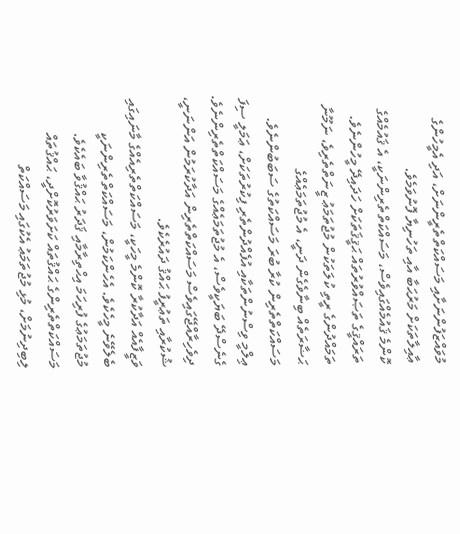މުވައްޒަފުންނަށާއި މަސައްކަތްތެރީންނަށް، އަދި އެމީހުންގެ ޢާއިލާތަކަށް މަރުޙަބާ އާއި ތަހުނިޔާ ފޮނުވަމެވެ.
ކޮންމެ ޤައުމެއްގައިވެސް، މަސައްކަތްތެރިންނަކީ، އެ ޤައުމެއްގެ ތަރައްޤީގެ ތަޞައްވުރުތައް ޙަޤީޤަތަކަށް ހަދައިދޭ މީހުންނެވެ. ތަމައްދުންގެ ރީތި ކުލަތަކުން މުޖުތަމަޢު ޒީނަތްތެރިވެ، ނަމޫނާ ޙަޟާރަތެއް ބިނާވެގެން ދަނީ، އެ މުޖުތަމަޢެއްގެ މަސައްކަތްތެރިން ކުރާ ބުރަ މަސައްކަތުގެ ސަބަބުންނެވެ. ޢިލްމީ ވިސްނުންތަކާއި އުފެއްދުންތެރި ފިކުރުތަކަށް، ޢަމަލީ ސިފަ ގެނެސްދޭ ބަޔަކީވެސް، އެ މުޖުތަމަޢެއްގެ މަސައްކަތްތެރިންނެވެ. ދިވެހިރާއްޖޭގައިވެސް މަސައްކަތްތެރިން އަދާކުރަމުން އަންނަނީ، ޝުކުރާއި ތަޢުރީފު ޙައްޤު ދައުރެކެވެ.
ވަޒީފާއެއް އަދާކުރާ ކޮންމެ މީހަކީ، މަސައްކަތްތެރިއެއްގެ މާނައިގައި ބެލެވޭނެ މީހެކެވެ. އެހެންކަމުން، މަސައްކަތްތެރިންނަކީ މުޖުތަމަޢުގެ ފުރިހަމަ އިޙްތިރާމާއި ޤަދަރު ޙައްޤުވާ ބައެކެވެ. މަސައްކަތްތެރިންގެ ޙައްޤުތައް ކަށަވަރުކޮށްދީ، ޙައްޤުތައް ލިބިދިނުމަށް، މުޅި މުޖުތަމަޢު އެކުގައި މަސައްކަތް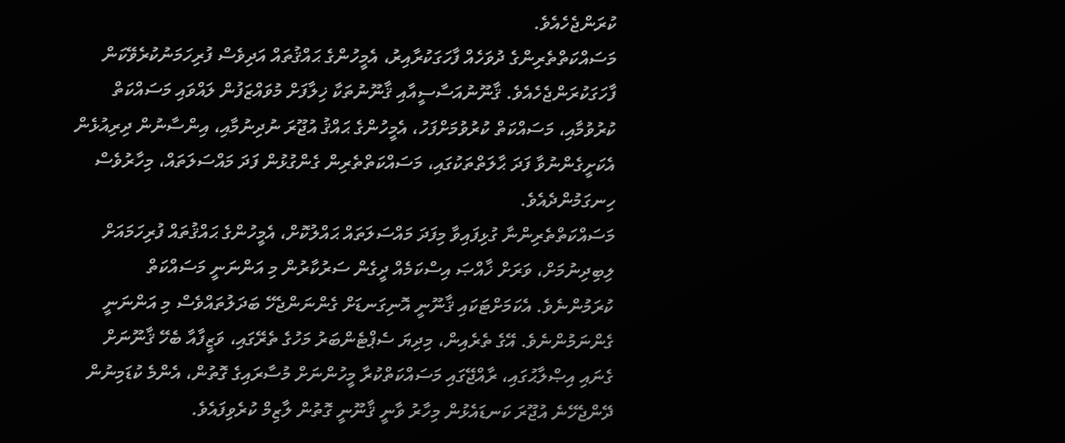ކުރަންޖެހެއެވެ.
މަސައްކަތްތެރިންގެ ދުވަހެއް ފާހަގަކުރާއިރު، އެމީހުންގެ ޙައްޤުތައް އަދިވެސް ފުރިހަމަނުކުރެވޭކަން ފާހަގަކުރަންޖެހެއެވެ. ޤާނޫނުއަސާސީއާއި ޤާނޫނުތަކާ ޚިލާފަށް މުވައްޒަފުން ލައްވައި މަސައްކަތް ކުރުވުމާއި، މަސައްކަތް ކުރުވުމަށްފަހު، އެމީހުންގެ ޙައްޤު އުޖޫރަ ނުދިނުމާއި، އިންސާނުން ދިރިއުޅެން އެކަށީގެންނުވާ ފަދަ ޙާލަތްތަކުގައި، މަސައްކަތްތެރިން ގެންގުޅުން ފަދަ މައްސަލަތައް، މިހާރުވެސް ހިނގަމުންދެއެވެ.
މަސައްކަތްތެރިންނާ ގުޅިފައިވާ މިފަދަ މައްސަލަތައް ޙައްލުކޮށް، އެމީހުންގެ ޙައްޤުތައް ފުރިހަމައަށް ލިބިދިނުމަށް، ވަރަށް ޚާއްޞަ އިސްކަމެއް ދީގެން ސަރުކާރުން މި އަންނަނީ މަސައްކަތް ކުރަމުންނެވެ. އެކަމަށްޓަކައި ޤާނޫނީ އޮނިގަނޑަށް ގެންނަންޖެހޭ ބަދަލުތައްވެސް މި އަންނަނީ ގެންނަމުންނެވެ. އޭގެ ތެރެއިން، މިދިޔަ ސެޕްޓެންބަރު މަހުގެ ތެރޭގައި، ވަޒީފާއާ ބެހޭ ޤާނޫނަށް ގެނައި އިޞްލާޙުގައި، ރާއްޖޭގައި މަސައްކަތްކުރާ މީހުންނަށް މުސާރައިގެ ގޮތުން، އެންމެ ކުޑަމިނުން ދޭންޖެހޭނެ އުޖޫރަ ކަނޑައެޅުން މިހާރު ވާނީ ޤާނޫނީ ގޮތުން ލާޒިމް ކުރެވިފައެވެ.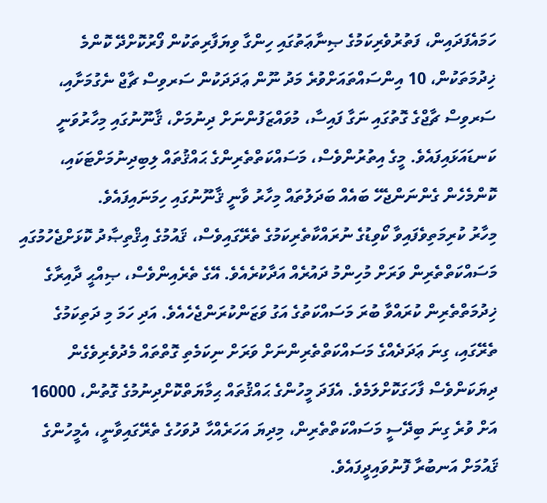ހަމައެފަދައިން، ފަތުރުވެރިކަމުގެ ޞިނާޢަތުގައި ހިންގާ ވިޔަފާރިތަކުން ފޯރުކޮށްދޭ ކޮންމެ ޚިދުމަތަކުން، 10 އިންސައްތައަށްވުރެ މަދު ނޫން ޢަދަދަކުން ސަރވިސް ޗާޖް ނެގުމަށާއި، ސަރވިސް ޗާޖްގެ ގޮތުގައި ނަގާ ފައިސާ، މުވައްޒަފުންނަށް ދިނުމަށް، ޤާނޫނުގައި މިހާރުވަނީ ކަނޑައަޅައިފައެވެ. މީގެ އިތުރުންވެސް، މަސައްކަތްތެރިންގެ ޙައްޤުތައް ލިބިދިނުމަށްޓަކައި، ކޮންމެހެން ގެންނަންޖެހޭ ބައެއް ބަދަލުތައް މިހާރު ވާނީ ޤާނޫނުގައި ހިމަނައިފައެވެ.
މިހާރު ކުރިމަތިވެފައިވާ ކޯވިޑުގެ ނުރައްކާތެރިކަމުގެ ތެރޭގައިވެސް، ޤައުމުގެ އިޤްތިޞާދު ކޮޅަށްޖެހުމުގައި މަސައްކަތްތެރިން ވަރަށް މުހިންމު ދައުރެއް އަދާކުރެއެވެ. އޭގެ ތެރެއިންވެސް، ޞިއްޙީ ދާއިރާގެ ޚިދުމަތްތެރިން ކުރައްވާ ބުރަ މަސައްކަތުގެ އަގު ވަޒަންކުރަންޖެހެއެވެ. އަދި ހަމަ މި ދަތިކަމުގެ ތެރޭގައި، ގިނަ ޢަދަދެއްގެ މަސައްކަތްތެރިންނަށް ވަރަށް ނިކަމެތި ގޮތްތައް މެދުވެރިވެގެން ދިޔަކަންވެސް ފާހަގަކޮށްލަމެވެ. އެފަދަ މީހުންގެ ޙައްޤުތައް ޙިމާޔަތްކޮށްދިނުމުގެ ގޮތުން، 16000 އަށް ވުރެ ގިނަ ބިދޭސީ މަސައްކަތްތެރިން، މިދިޔަ އަހަރެއްހާ ދުވަހުގެ ތެރޭގައިވާނީ، އެމީހުންގެ ޤައުމަށް އަނބުރާ ފޮނުވައިދީފައެވެ.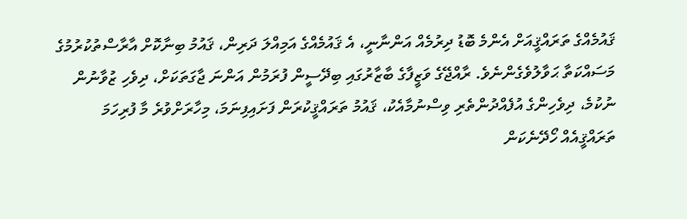ޤައުމެއްގެ ތަރައްޤީއަށް އެންމެ ބޮޑު ދިރުމެއް އަންނާނީ، އެ ޤައުމެއްގެ އަމިއްލަ ދަރިން، ޤައުމު ބިނާކޮށް އާރާސްތުކުރުމުގެ މަސައްކަތާ ޙަވާލުވެގެންނެވެ. ރާއްޖޭގެ ވަޒީފާގެ ބާޒާރުގައި ބިދޭސީން ފުރަމުން އަންނަ ޖާގަތަކަށް، ދިވެހި ޒުވާނުން ނުކުމެ، ދިވެހިންގެ އުފެއްދުންތެރި ވިސްނުމާއެކު، ޤައުމު ތަރައްޤީކުރަން ފަށައިފިނަމަ، މިހާރަށްވުރެ މާ ފުރިހަމަ ތަރައްޤީއެއް ހޯދޭނެކަން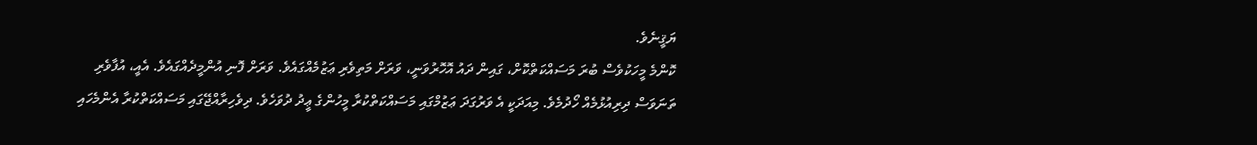ޔަޤީނެވެ.
ކޮންމެ މީހަކުވެސް ބުރަ މަސައްކަތްކޮށް، ގައިން ދައު އޮހޮރުވަނީ، ވަރަށް މަތިވެރި ޢަޒުމެއްގައެވެ. ވަރަށް ފޮނި އުންމީދެއްގައެވެ. އެއީ، އުފާވެރި ތަނަވަސް ދިރިއުޅުމެއް ހޯދުމެވެ. މިއަދަކީ އެ ވަރުގަދަ ޢަޒުމްގައި މަސައްކަތްކުރާ މީހުންގެ ޢީދު ދުވަހެވެ. ދިވެހިރާއްޖޭގައި މަސައްކަތްކުރާ އެންމެހައި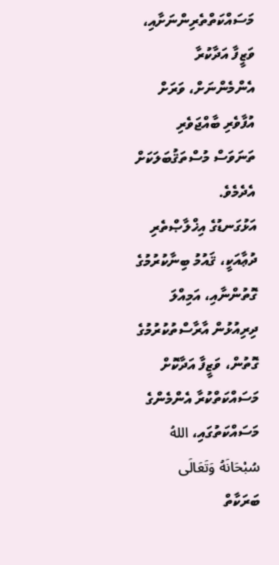މަސައްކަތްތެރިންނަށާއި، ވަޒީފާ އަދާކުރާ އެންމެންނަށް، ވަރަށް އުފާވެރި ބާއްޖަވެރި ތަނަވަސް މުސްތަޤުބަލަކަށް އެދެމެވެ.
އަޅުގަނޑުގެ އިޚްލާޞްތެރި ދުޢާއަކީ، ޤައުމު ބިނާކުރުމުގެ ގޮތުންނާއި، އަމިއްލަ ދިރިއުޅުން އާރާސްތުކުރުމުގެ ގޮތުން، ވަޒީފާ އަދާކޮށް މަސައްކަތްކުރާ އެންމެންގެ މަސައްކަތުގައި، اللهُ سُبْحَانَهُ وَتَعَالَى ބަރަކާތް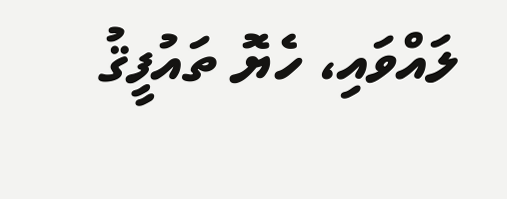ލައްވައި، ހެޔޮ ތައުފީޤު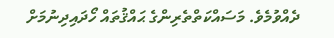ދެއްވުމެވެ. މަސައްކަތްތެރިންގެ ޙައްޤުތައް ހޯދައިދިނުމަށް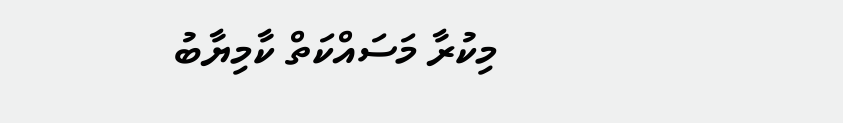މިކުރާ މަސައްކަތް ކާމިޔާބު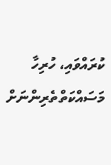ކުރައްވައި، ހުރިހާ މަސައްކަތްތެރިންނަށް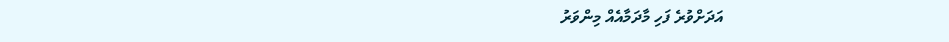އަދަށްވުރެ ފަހި މާދަމާއެއް މިންވަރު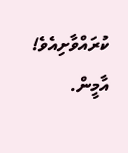ކުރައްވާށިއެވެ! އާމީން.